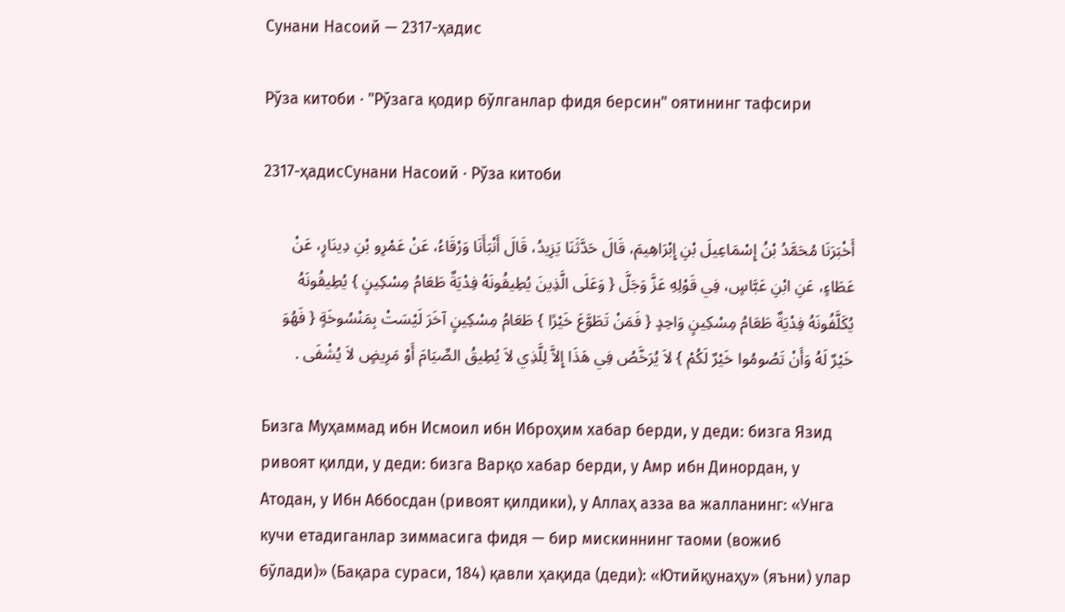Сунани Насоий — 2317-ҳадис

Рўза китоби · "Рўзага қодир бўлганлар фидя берсин" оятининг тафсири

2317-ҳадисСунани Насоий · Рўза китоби

أَخْبَرَنَا مُحَمَّدُ بْنُ إِسْمَاعِيلَ بْنِ إِبْرَاهِيمَ، قَالَ حَدَّثَنَا يَزِيدُ، قَالَ أَنْبَأَنَا وَرْقَاءُ، عَنْ عَمْرِو بْنِ دِينَارٍ، عَنْ عَطَاءٍ، عَنِ ابْنِ عَبَّاسٍ، فِي قَوْلِهِ عَزَّ وَجَلَّ { وَعَلَى الَّذِينَ يُطِيقُونَهُ فِدْيَةٌ طَعَامُ مِسْكِينٍ } يُطِيقُونَهُ يُكَلَّفُونَهُ فِدْيَةٌ طَعَامُ مِسْكِينٍ وَاحِدٍ { فَمَنْ تَطَوَّعَ خَيْرًا } طَعَامُ مِسْكِينٍ آخَرَ لَيْسَتْ بِمَنْسُوخَةٍ { فَهُوَ خَيْرٌ لَهُ وَأَنْ تَصُومُوا خَيْرٌ لَكُمْ } لاَ يُرَخَّصُ فِي هَذَا إِلاَّ لِلَّذِي لاَ يُطِيقُ الصِّيَامَ أَوْ مَرِيضٍ لاَ يُشْفَى .

Бизга Муҳаммад ибн Исмоил ибн Иброҳим хабар берди, у деди: бизга Язид ривоят қилди, у деди: бизга Варқо хабар берди, у Амр ибн Динордан, у Атодан, у Ибн Аббосдан (ривоят қилдики), у Аллаҳ азза ва жалланинг: «Унга кучи етадиганлар зиммасига фидя — бир мискиннинг таоми (вожиб бўлади)» (Бақара сураси, 184) қавли ҳақида (деди): «Ютийқунаҳу» (яъни) улар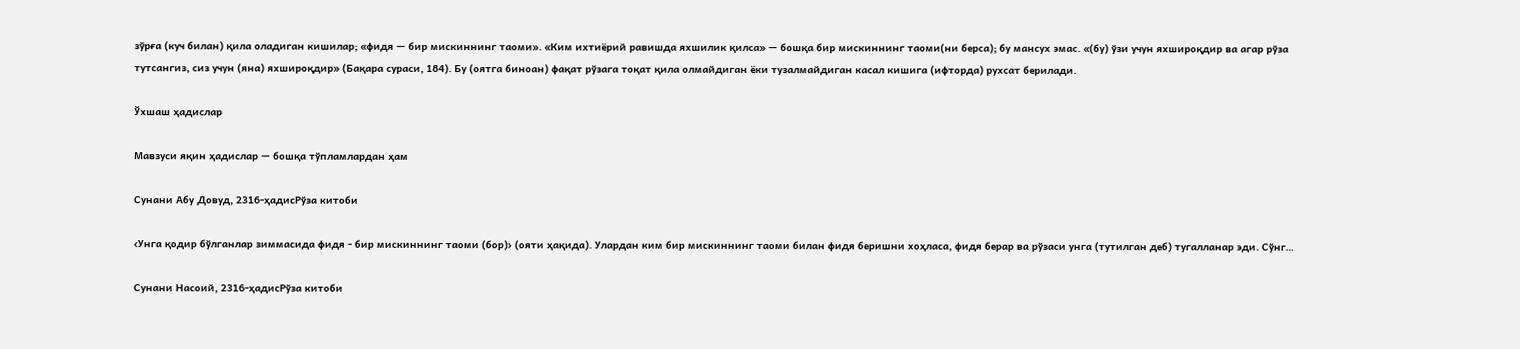зўрға (куч билан) қила оладиган кишилар; «фидя — бир мискиннинг таоми». «Ким ихтиёрий равишда яхшилик қилса» — бошқа бир мискиннинг таоми(ни берса); бу мансух эмас. «(бу) ўзи учун яхшироқдир ва агар рўза тутсангиз, сиз учун (яна) яхшироқдир» (Бақара сураси, 184). Бу (оятга биноан) фақат рўзага тоқат қила олмайдиган ёки тузалмайдиган касал кишига (ифторда) рухсат берилади.

Ўхшаш ҳадислар

Мавзуси яқин ҳадислар — бошқа тўпламлардан ҳам

Сунани Абу Довуд, 2316-ҳадисРўза китоби

‹Унга қодир бўлганлар зиммасида фидя - бир мискиннинг таоми (бор)› (ояти ҳақида). Улардан ким бир мискиннинг таоми билан фидя беришни хоҳласа, фидя берар ва рўзаси унга (тутилган деб) тугалланар эди. Сўнг…

Сунани Насоий, 2316-ҳадисРўза китоби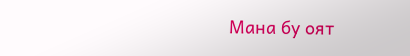Мана бу оят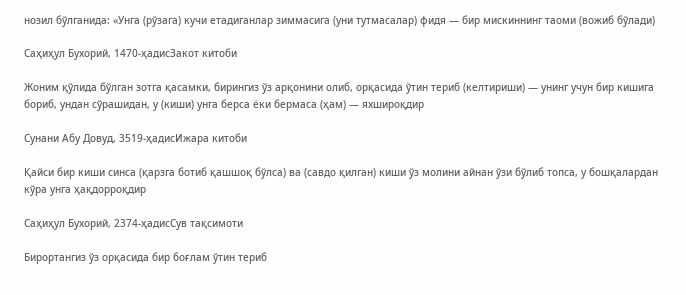нозил бўлганида: «Унга (рўзага) кучи етадиганлар зиммасига (уни тутмасалар) фидя — бир мискиннинг таоми (вожиб бўлади)

Саҳиҳул Бухорий, 1470-ҳадисЗакот китоби

Жоним қўлида бўлган зотга қасамки, бирингиз ўз арқонини олиб, орқасида ўтин териб (келтириши) — унинг учун бир кишига бориб, ундан сўрашидан, у (киши) унга берса ёки бермаса (ҳам) — яхшироқдир

Сунани Абу Довуд, 3519-ҳадисИжара китоби

Қайси бир киши синса (қарзга ботиб қашшоқ бўлса) ва (савдо қилган) киши ўз молини айнан ўзи бўлиб топса, у бошқалардан кўра унга ҳақдорроқдир

Саҳиҳул Бухорий, 2374-ҳадисСув тақсимоти

Бирортангиз ўз орқасида бир боғлам ўтин териб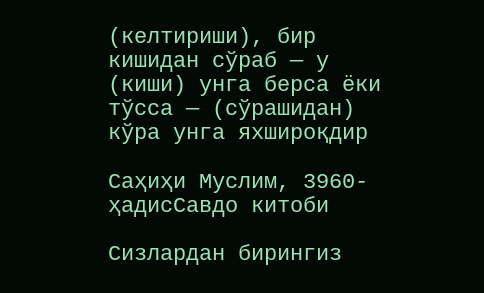(келтириши), бир кишидан сўраб — у (киши) унга берса ёки тўсса — (сўрашидан) кўра унга яхшироқдир

Саҳиҳи Муслим, 3960-ҳадисСавдо китоби

Сизлардан бирингиз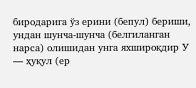биродарига ўз ерини (бепул) бериши, ундан шунча-шунча (белгиланган нарса) олишидан унга яхшироқдир У — ҳуқул (ер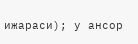ижараси); у ансор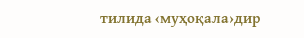тилида ‹муҳоқала›дир